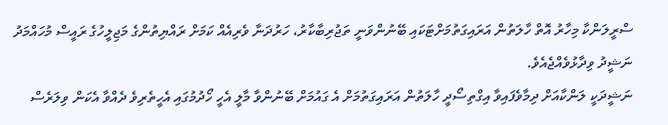ސްރީލަންކާ މިހާރު އޮތް ހާލަތުން އަރައިގަތުމަށްޓަކައި ބޭނުންވަނީ ތަޖުރިބާކާރު، ހަރުދަނާ ވެރިއެއް ކަމަށް ރައްޔިތުންގެ މަޖިލީހުގެ ރައީސް މުހައްމަދު ނަޝީދު ވިދާޅުވެއްޖެއެވެ.
ނަޝީދަކީ ލަންކާއަށް ދިމާވެފައިވާ އިގްތިސޯދީ ހާލަތުން އަރައިގަތުމަށް އެ ގައުމަށް ބޭނުންވާ މާލީ އެހީ ހޯދުމުގައި އެހީތެރިވެ ދެއްވާ އެކަން ވިލަރެސް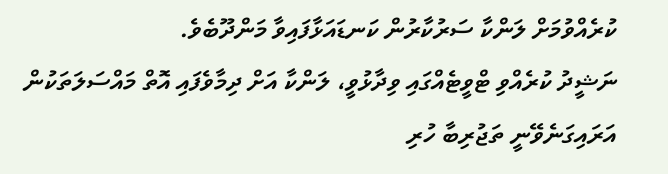ކުރެއްވުމަށް ލަންކާ ސަރުކާރުން ކަނޑައަޅާފައިވާ މަންދޫބެވެ.
ނަޝީދު ކުރެއްވި ޓްވީޓެއްގައި ވިދާޅުވީ، ލަންކާ އަށް ދިމާވެފައި އޮތް މައްސަލަތަކުން އަރައިގަނެވޭނީ ތަޖުރިބާ ހުރި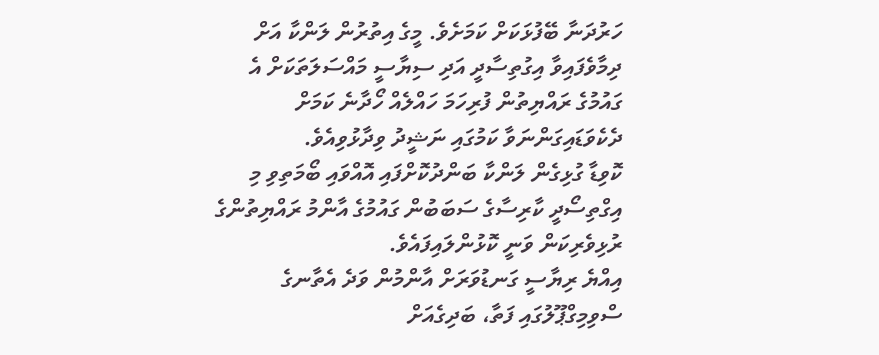ހަރުދަނާ ބޭފުޅަކަށް ކަމަށެވެ. މީގެ އިތުރުން ލަންކާ އަށް ދިމާވެފައިވާ އިގުތިސާދީ އަދި ސިޔާސީ މައްސަލަތަކަށް އެ ގައުމުގެ ރައްޔިތުން ފުރިހަމަ ހައްލެއް ހޯދާނެ ކަމަށް ދެކެވަޑައިގަންނަވާ ކަމުގައި ނަޝީދު ވިދާޅުވިއެވެ.
ކޮވިޑާ ގުޅިގެން ލަންކާ ބަންދުކޮށްފައި އޮއްވައި ބޯމަތިވި މި އިގްތިސޯދީ ކާރިސާގެ ސަބަބުން ގައުމުގެ އާންމު ރައްޔިތުންގެ ރުޅިވެރިކަން ވަނީ ކޮޅުންލައިފައެވެ.
އިއްޔެ ރިޔާސީ ގަނޑުވަރަށް އާންމުން ވަދެ އެތާނގެ ސްވިމިގްޕޫލުގައި ފަތާ، ބަދިގެއަށް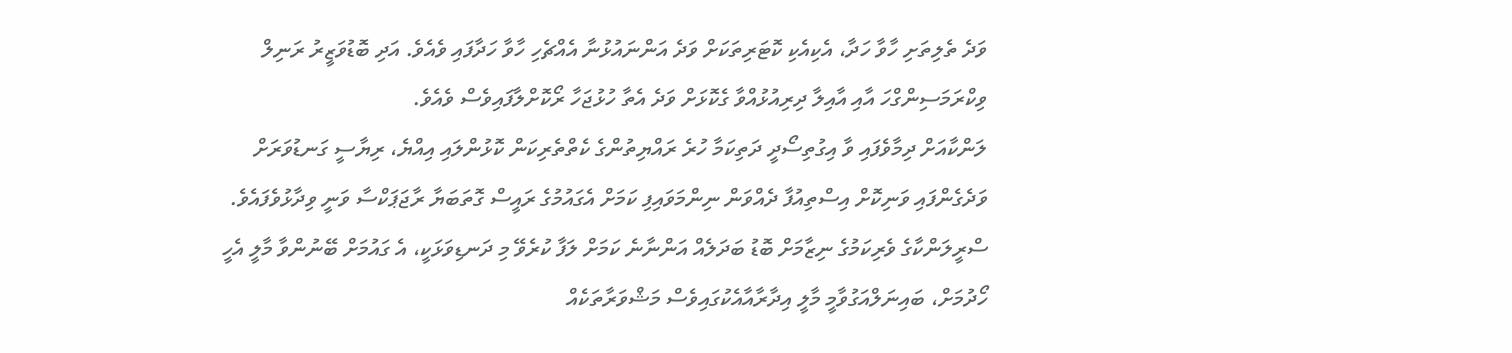ވަދެ ތެލިތަށި ހާވާ ހަދާ، އެކިއެކި ކޮޓަރިތަކަށް ވަދެ އަންނައުޅުނާ އެއްޗެހި ހާވާ ހަދާފައި ވެއެވެ. އަދި ބޮޑުވަޒީރު ރަނިލް ވިކްރަމަސިންގްހަ އާއި އާއިލާ ދިރިއުޅުއްވާ ގެކޮޅަށް ވަދެ އެތާ ހުޅުޖަހާ ރޯކޮށްލާފައިވެސް ވެއެވެ.
ލަންކާއަށް ދިމާވެފައި ވާ އިގުތިސޯދީ ދަތިކަމާ ހުރެ ރައްޔިތުންގެ ކެތްތެރިކަން ކޮޅުންލައި އިއްޔެ، ރިޔާސީ ގަނޑުވަރަށް ވަދެގެންފައި ވަނިކޮށް އިސްތިއުފާ ދެއްވަން ނިންމަވައިފި ކަމަށް އެގައުމުގެ ރައީސް ގޮތަބަޔާ ރާޖަޕަކްސާ ވަނީ ވިދާޅުވެފައެވެ.
ސްރީލަންކާގެ ވެރިކަމުގެ ނިޒާމަށް ބޮޑު ބަދަލެއް އަންނާނެ ކަމަށް ލަފާ ކުރެވޭ މި ދަނޑިވަޅަކީ، އެ ގައުމަށް ބޭނުންވާ މާލީ އެހީ ހޯދުމަށް، ބައިނަލްއަގުވާމީ މާލީ އިދާރާއާއެކުގައިވެސް މަޝްވަރާތަކެއް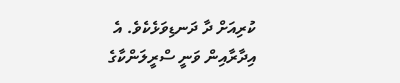ކުރިއަށް ދާ ދަނޑިވަޅެކެވެ. އެ އިދާރާއިން ވަނީ ސްރީލަންކާގެ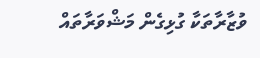ވުޒާރާތަކާ ގުޅިގެން މަޝްވަރާތައް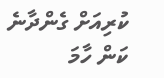ކުރިއަށް ގެންދާނެ ކަން ހާމަ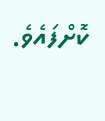ކޮށްފައެވެ.